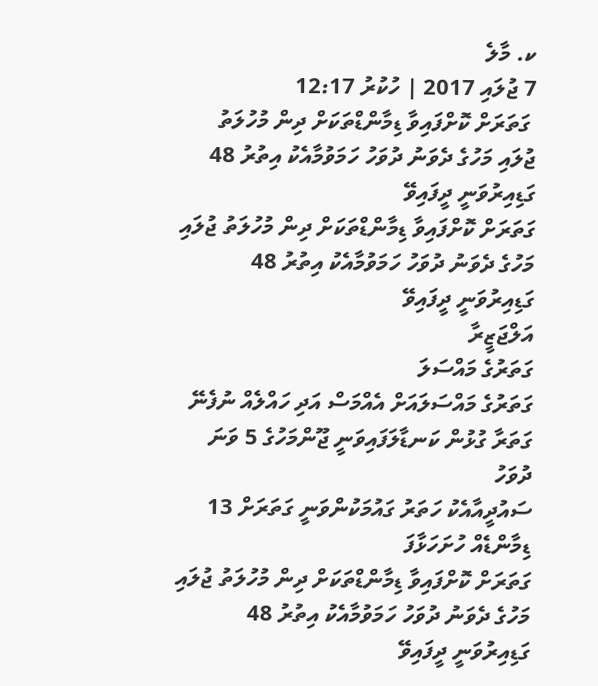ކ. މާލެ
7 ޖުލައި 2017 | ހުކުރު 12:17
 ގަތަރަށް ކޮށްފައިވާ ޑިމާންޑްތަކަށް ދިން މުހުލަތު ޖުލައި މަހުގެ ދެވަނު ދުވަހު ހަމަވުމާއެކު އިތުރު 48 ގަޑިއިރުވަނީ ދީފައިވޭ
ގަތަރަށް ކޮށްފައިވާ ޑިމާންޑްތަކަށް ދިން މުހުލަތު ޖުލައި މަހުގެ ދެވަނު ދުވަހު ހަމަވުމާއެކު އިތުރު 48 ގަޑިއިރުވަނީ ދީފައިވޭ
އަލްޖަޒީރާ
ގަތަރުގެ މައްސަލަ
ގަތަރުގެ މައްސަލައަށް އެއްމަސް އަދި ހައްލެއް ނުފެނޭ
ގަތަރާ ގުޅުން ކަނޑާލަފައިވަނީ ޖޫންމަހުގެ 5 ވަނަ ދުވަހު
ސައުދީއާއެކު ހަތަރު ގައުމަކުންވަނީ ގަތަރަށް 13 ޑިމާންޑެއް ހުށަހަޅާފަ
ގަތަރަށް ކޮށްފައިވާ ޑިމާންޑްތަކަށް ދިން މުހުލަތު ޖުލައި މަހުގެ ދެވަނު ދުވަހު ހަމަވުމާއެކު އިތުރު 48 ގަޑިއިރުވަނީ ދީފައިވޭ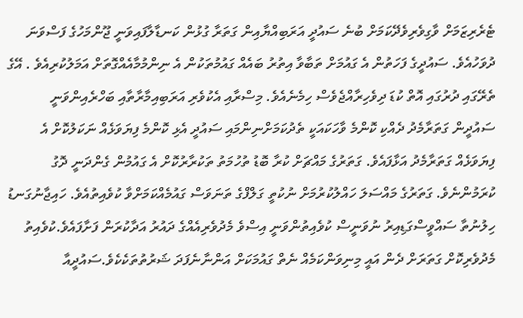ޓެރެރިޒަމަށް ވާގިވެރިވެދޭކަމަށް ބުނެ ސައުދީ އަރަބިއްޔާއިން ގަތަރާ ގުޅުން ކަނޑާލާފައިވަނީ ޖޫންމަހުގެ ފަސްވަނަ ދުވަހުއެވެ. ސައުދީގެ ފަހަތުން އެ ގައުމަށް ތަބާވާ އިތުރު ބައެއް ގައުމުތަކުން އެ ނިންމުމާއެއްގޮތަށް އަމަލުކުރިއެވެ . އޭގެ ތެރޭގައި ދުރުގައި އޮތް ކުޑަ ދިވެހިރާއްޖެވެސް ހިމެނެއެވެ. މިސްރާއި އެކުވެރި އަރަބިއިމާރާތާއި ބަހްރެއިންވަނީ ސައުދީން ގަތަރާމެދު ދެއްކި ކޮންމެ ވާހަކައަކީ ތެދުކަމަށްނިންމައި ސައުދީ އެޅި ކޮންމެ ފިޔަވަޅެއް ނަކަލުކޮށް އެ ފިޔަވަޅެއް ގަތަރާމެދު އަޅާފައެވެ. ގަތަރުގެ މައްޗަށް ކުރާ ބޮޑު ތުހުމަތު ތަކުރާރުކޮށް އެ ގައުމުން ގެންދަނީ ދޮގު ކުރަމުންނެވެ. ގަތަރުގެ މައްސަލަ ހައްލުކުރުމަށް ނުކުތީ ގަލްފްގެ ތަނަވަސް ގައުމެއްކަމަށްވާ ކުވެއިތުއެވެ. ހައިޖާނުގަނޑު ހިލުނުތާ ސައްވީސްގަޑިއިރު ނުވަނީސް ކުވެއިތުންވަނީ އިސްވެ މެދުވެރިއެއްގެ ދައުރު އަދާކުރަން ފަށާފައެވެ.ކުވެއިތު މެދުވެރިކޮށް ގަތަރަށް ދެން އައީ މިނިވަންކަމެއް ނެތް ގައުމަކަށް އަންނާނެފަދަ ޝަރުތުތަކެކެވެ.ސައުދީއާ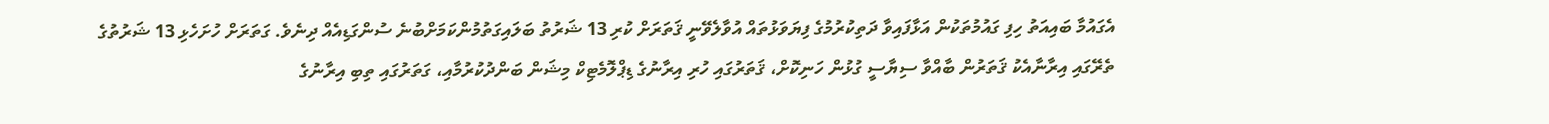އެގައުމާ ބައިއަތު ހިފި ގައުމުތަކުން އަޅާފައިވާ ދަތިކުރުމުގެ ފިޔަވަޅުތައް އުވާލެވޭނީ ޤަތަރަށް ކުރި 13 ޝަރުތު ބަލައިގަތުމުންކަމަށްބުނެ ސުންގަޑިއެއް ދިނެވެ. ގަތަރަށް ހުށަހެޅި 13 ޝަރުތުގެ ތެރޭގައި އިރާނާއެކު ޤަތަރުން ބާއްވާ ސިޔާސީ ގުޅުން ހަނިކޮށް، ޤަތަރުގައި ހުރި އިރާނުގެ ޑިޕްލޮމެޓިކް މިޝަން ބަންދުކުރުމާއި، ގަތަރުގައި ތިބި އިރާނުގެ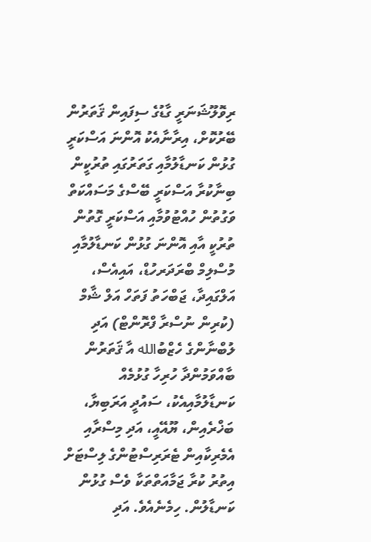ރިވޮލޫޝަނަރީ ގާޑުގެ ސިފައިން ޤަތަރުން ބޭރުކޮށް، އިރާނާއެކު އޮންނަ އަސްކަރީ ގުޅުން ކަނޑާލުމާއި ގަތަރުގައި ތުރުކީން ބިނާކުރާ އަސްކަރީ ބޭސްގެ މަސައްކަތް ވަގުތުން ހުއްޓުވުމާއި އަސްކަރީ ގޮތުން ތުރުކީ އާއި އޮންނަ ގުޅުން ކަނޑާލުމާއި މުސްލިމް ބްރަދަރހުޑް، އައިއެސް، އަލްގައިދާ، ޖަބްހަތު ފަތަހް އަލް ޝާމް (ކުރިން ނުސްރާ ފްރޮންޓް) އަދި ލުބްނާންގެ ހެޒްބުالله އާ ޤަތަރުން ބާއްވަމުންދާ ހުރިހާ ގުޅުމެއް ކަނޑާލުމާއިއެކު، ސައުދީ އަރަބިޔާ، ބަޚްރެއިން، ޔޫއޭއީ، އަދި މިސްރާއި އެމެރިކާއިން ޓެރަރިސްޓުންގެ ލިސްޓަށް އިތުރު ކުރާ ޖަމާއަތްތަކާ ވެސް ގުޅުން ކަނޑާލުން. ހިމެނެއެވެ. އަދި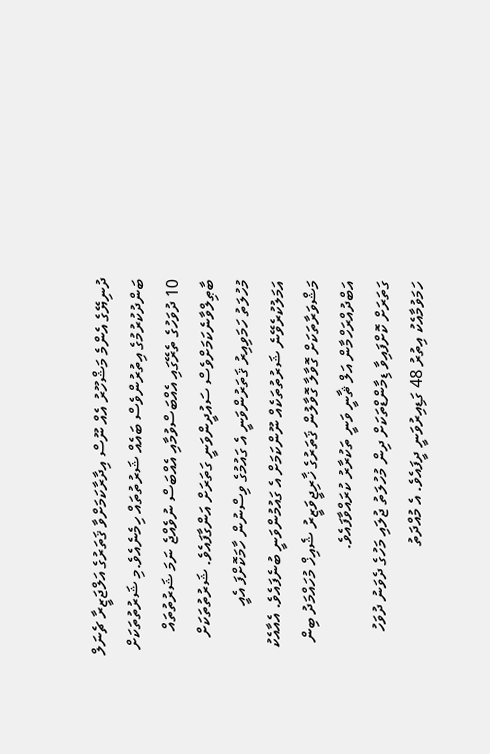ދުނިޔޭގެ އެންމެ މަޝްހޫރު އެއް ނޫސް އިދާރާކަމަށްވާ ޤަތަރުގެ އަލްޖަޒީރާ ޗެނަލް ބަންދުކުރުމުގެ އިތުރުންވެސް ބައެއް ޝަރުތުތައް ހިމެނެއެވެ.މި ޝަރުތުތަކަށް 10 ދުވަހުގެ ތެރޭގައި އެއްބަސްވުމާއި އެއްބަސް ނުވެއްޖެ ނަމަ ޝަރުތުތައް ބާޠިލްވާނެކަމަށްވެސް ސައުދީންވަނީ ގަތަރަށް އަންގާފައެވެ. ޝަރުތުތަކަށް މުހުލަތު ހަމަވިއިރު ޤަތަރުންވަނީ އެ ގައުމުގެ ވިސްނުން ހާމަކޮށްފަ އެއީ އަމަލުކުރެވޭނެ ޝަރުތުތަކެއް ނޫންކަމަށް އެ ގައުމުންވަނީ ބުނެފައެވެ. އެއާއެކު މަޝްވަރާތަކަށް ގޮވާލާ ގޮވާލުން ޤަތަރުގެ ޚާރިޖީވަޒީރު ޝެއިޚް މުހައްމަދު ބިން އަބްދުއްރަހްމާން އަލް ޘާނީ ވަނީ ތަކުރާރު ކުރައްވާފައެވެ.
ގަތަރަށް ކޮށްފައިވާ ޑިމާންޑްތަކަށް ދިން މުހުލަތު ޖުލައި މަހުގެ ދެވަނު ދުވަހު ހަމަވުމާއެކު އިތުރު 48 ގަޑިއިރުވަނީ ދީފައެވެ. އެ މުއްދަތު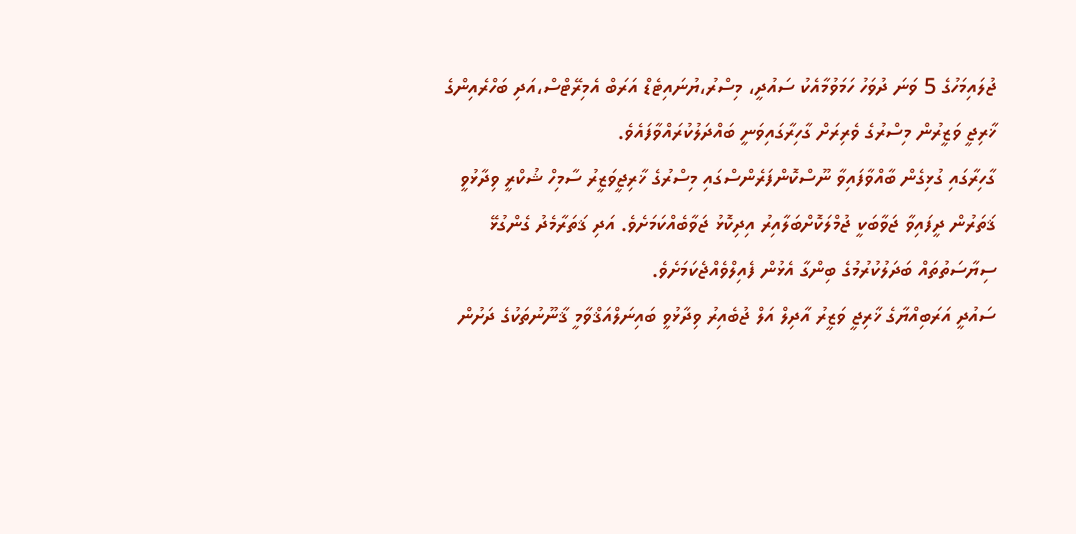ޖުލައިމަހުގެ 5 ވަނަ ދުވަހު ހަމަވުމާއެކު ސައުދީ، މިސްރު،ޔުނައިޓެޑް އަރަބް އެމިރޭޓްސް،އަދި ބަހްރެއިންގެ ޚާރިޖީ ވަޒީރުން މިސްރުގެ ވެރިރަށް ގާހިރާގައިވަނީ ބައްދަލުކުރައްވާފައެވެ.
ގާހިރާގައި ގުޅިގެން ބާއްވާފައިވާ ނޫސްކޮންފަރެންސްގައި މިސްރުގެ ޚާރިޖީވަޒީރު ސާމިހް ޝުކްރީ ވިދާޅުވީ ޤަތަރުން ދީފައިވާ ޖަވާބަކީ ޖުމްލަކޮށްބަލާއިރު އިދިކޮޅު ޖަވާބެއްކަމަށެވެ. އަދި ޤަތަރާމެދު ގެންގުޅޭ ސިޔާސަތުތައް ބަދަލުކުރުމުގެ ބިންގާ އެޅުން ފެއިލްވެއްޖެކަމަށެވެ.
ސައުދީ އަރަބިއްޔާގެ ޚާރިޖީ ވަޒީރު އާދިލް އަލް ޖުބެއިރު ވިދާޅުވީ ބައިނަލްއަޤްވާމީ ޤާނޫނުތަކުގެ ދަށުން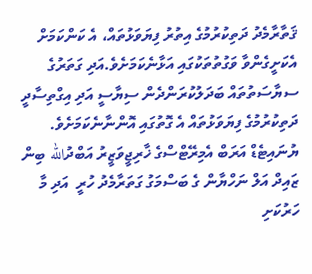ޤަތާރާމެދު ދަތިކުރުމުގެ އިތުރު ފިޔަވަޅުތައް، އެ ކަންކަމަށް އެކަށީގެންވާ ވަގުތުތަކުގައި އަޅާނެކަމަށެވެ.އަދި ގަތަރުގެ ސޔާސަތުތައް ބަދަލުކުރަންދެން ސިޔާސީ އަދި އިގްތިސާދީ ދަތިކުރުމުގެ ފިޔަވަޅުތައް އެ ގޮތުގައި އޮންނާނެކަމަށެވެ.
ޔުނައިޓެޑް އަރަބް އެމިރޭޓްސްގެ ޚާރިޖީވަޒީރު އަބްދުالله ބިން ޒައިދް އަލް ނަހްޔާން ގެ ބަސްމަގު ގަތަރާމެދު ހުރީ  އަދި މާ ހަރުކަށި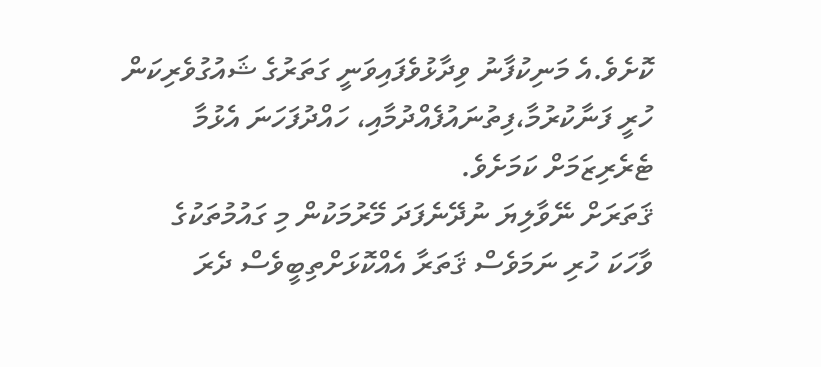ކޮށެވެ.އެ މަނިކުފާނު ވިދާޅުވެފައިވަނީ ގަތަރުގެ ޝައުގުވެރިކަން ހުރީ ފަނާކުރުމާ،ފިތުނައުފެއްދުމާއި، ހައްދުފަހަނަ އެޅުމާ ޓެރެރިޒަމަށް ކަމަށެވެ.
ޤަތަރަށް ނޭވާލިޔަ ނުދޭނެފަދަ މޭރުމަކުން މި ގައުމުތަކުގެ ވާހަކަ ހުރި ނަމަވެސް ޤަތަރާ އެއްކޮޅަށްތިބީވެސް ދެރަ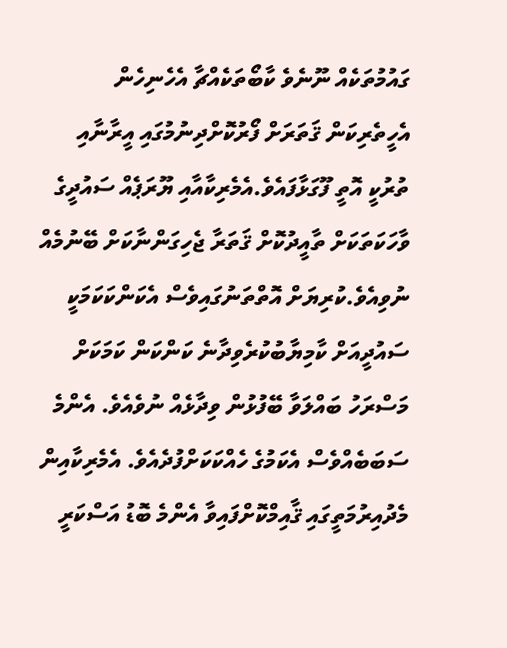ގައުމުތަކެއް ނޫނެވެ ކާބޯތަކެއްޗާ އެހެނިހެން އެހީތެރިކަން ޤަތަރަށް ފޯރުކޮށްދިނުމުގައި އީރާނާއި ތުރުކީ އޮތީ ފޫގަޅާފައެވެ.އެމެރިކާއާއި ޔޫރަޕެއް ސައުދީގެ ވާހަކަތަކަށް ތާއީދުކޮށް ޤަތަރާ ޖެހިގަންނާކަށް ބޭނުމެއް ނުވިއެވެ.ކުރިޔަށް އޮތްތަނުގައިވެސް އެކަންކަކަމަކީ ސައުދީއަށް ކާމިޔާބުކުރެވިދާނެ ކަންކަން ކަމަކަށް މަސްރަހު ބައްލަވާ ބޭފުޅުން ވިދާޅެއް ނުވެއެވެ. އެންމެ ސަބަބެއްވެސް އެކަމުގެ ހެއްކަކަށްފުދެއެވެ. އެމެރިކާއިން މެދުއިރުމަތީގައި ޤާއިމްކޮށްފައިވާ އެންމެ ބޮޑު އަސްކަރީ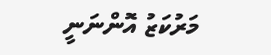މަރުކަޒު އޮންނަނީ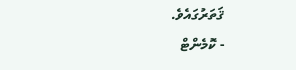ޤަތަރުގައެވެ.
- ކޮމެންޓް